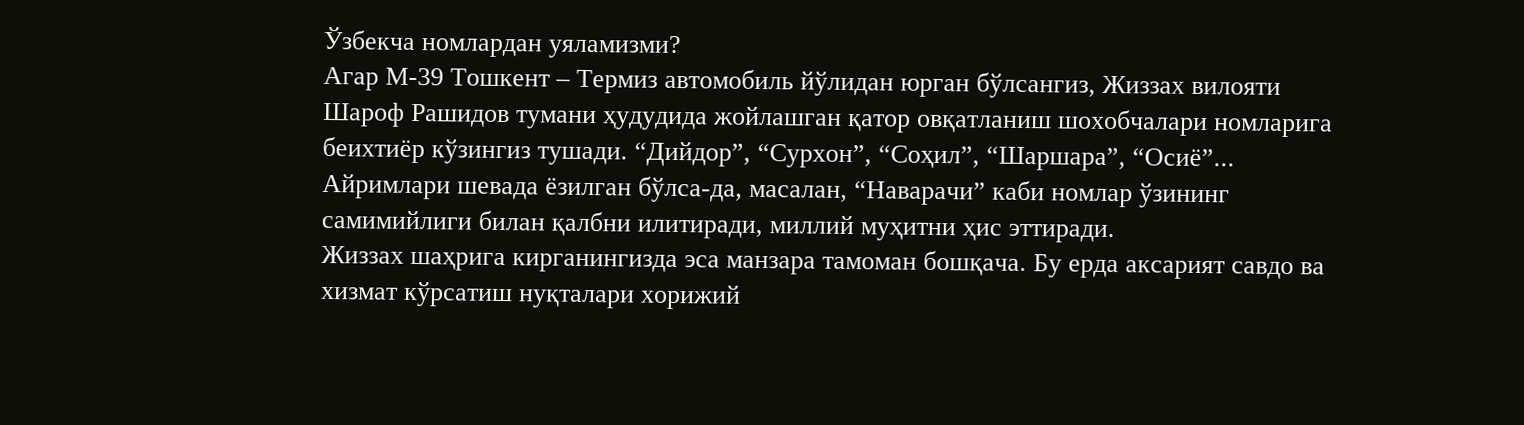Ўзбекча номлардан уяламизми?
Агар М-39 Тошкент – Термиз автомобиль йўлидан юрган бўлсангиз, Жиззах вилояти Шароф Рашидов тумани ҳудудида жойлашган қатор овқатланиш шохобчалари номларига беихтиёр кўзингиз тушади. “Дийдор”, “Сурхон”, “Соҳил”, “Шаршара”, “Осиё”... Айримлари шевада ёзилган бўлса-да, масалан, “Наварачи” каби номлар ўзининг самимийлиги билан қалбни илитиради, миллий муҳитни ҳис эттиради.
Жиззах шаҳрига кирганингизда эса манзара тамоман бошқача. Бу ерда аксарият савдо ва хизмат кўрсатиш нуқталари хорижий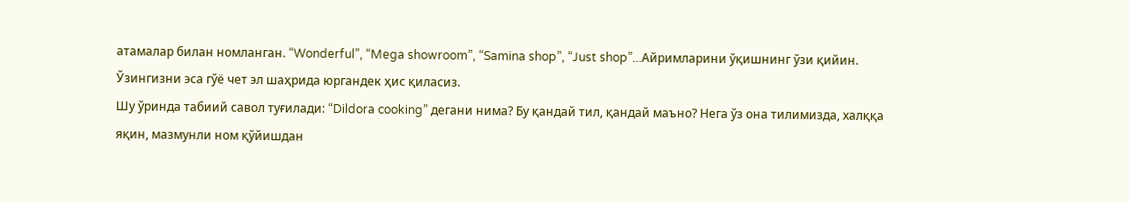атамалар билан номланган. “Wonderful”, “Mega showroom”, “Samina shop”, “Just shop”...Айримларини ўқишнинг ўзи қийин. Ўзингизни эса гўё чет эл шаҳрида юргандек ҳис қиласиз.
Шу ўринда табиий савол туғилади: “Dildora cooking” дегани нима? Бу қандай тил, қандай маъно? Нега ўз она тилимизда, халққа яқин, мазмунли ном қўйишдан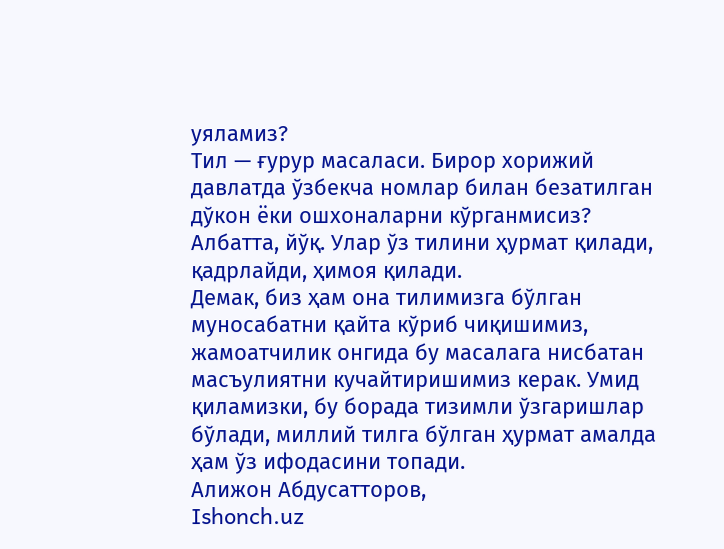уяламиз?
Тил — ғурур масаласи. Бирор хорижий давлатда ўзбекча номлар билан безатилган дўкон ёки ошхоналарни кўрганмисиз? Албатта, йўқ. Улар ўз тилини ҳурмат қилади, қадрлайди, ҳимоя қилади.
Демак, биз ҳам она тилимизга бўлган муносабатни қайта кўриб чиқишимиз, жамоатчилик онгида бу масалага нисбатан масъулиятни кучайтиришимиз керак. Умид қиламизки, бу борада тизимли ўзгаришлар бўлади, миллий тилга бўлган ҳурмат амалда ҳам ўз ифодасини топади.
Алижон Абдусатторов,
Ishonch.uz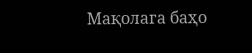Mақолага баҳо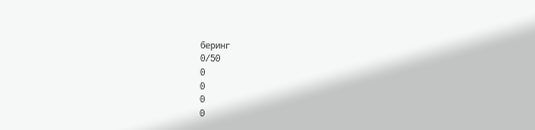беринг
0/50
0
0
0
0